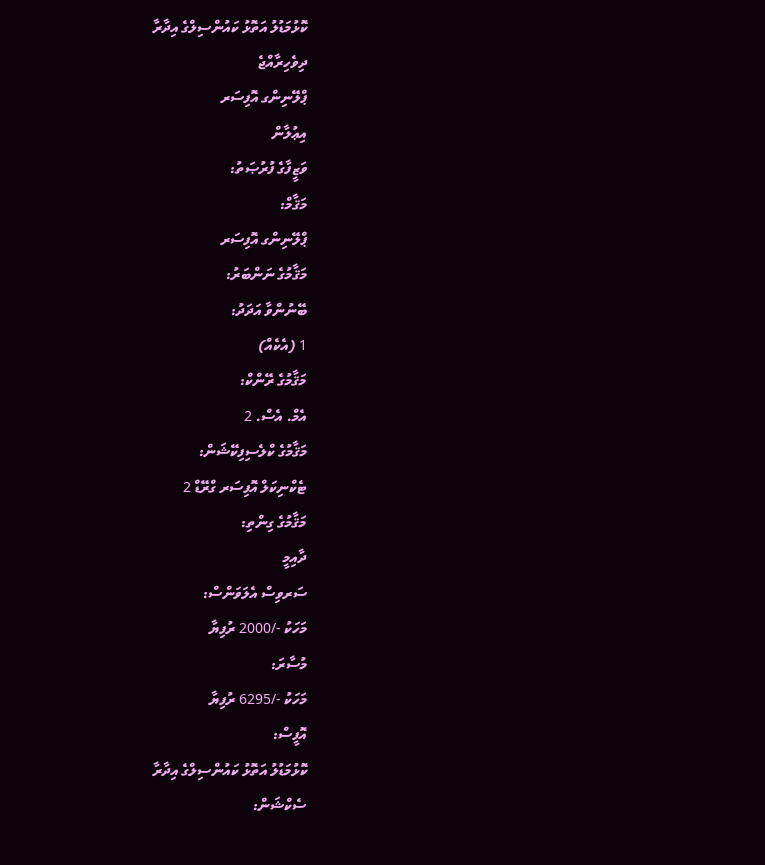ކޮޅުމަޑުލު އަތޮޅު ކައުންސިލްގެ އިދާރާ
ދިވެހިރާއްޖެ
ޕްލޭނިންގ އޮފިސަރ
އިޢުލާން
ވަޒީފާގެ ފުރުޞަތު:
މަޤާމް:
ޕްލޭނިންގ އޮފިސަރ
މަޤާމުގެ ނަންބަރު:
ބޭނުންވާ އަދަދު:
1 (އެކެއް)
މަޤާމުގެ ރޭންކް:
އެމް. އެސް. 2
މަޤާމުގެ ކްލެސިފިކޭޝަން:
ޓެކްނިކަލް އޮފިސަރ ގްރޭޑް 2
މަޤާމުގެ ގިންތި:
ދާއިމީ
ސަރވިސް އެލަވަންސް:
މަހަކު -/2000 ރުފިޔާ
މުސާރަ:
މަހަކު -/6295 ރުފިޔާ
އޮފީސް:
ކޮޅުމަޑުލު އަތޮޅު ކައުންސިލްގެ އިދާރާ
ސެކްޝަން: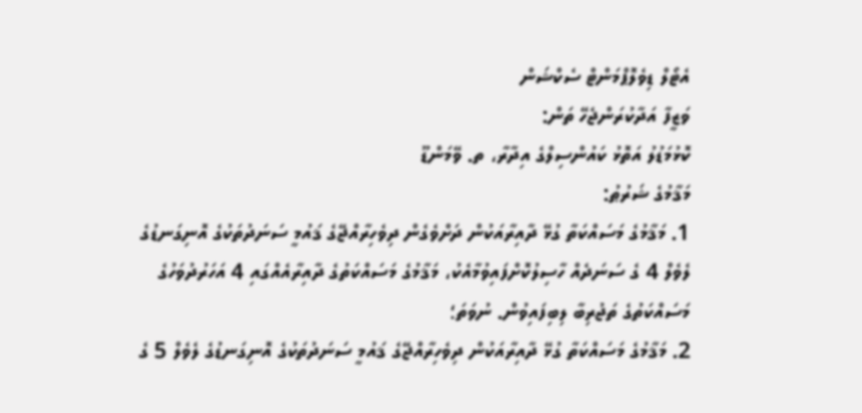އެޓޯލް ޑިވެލޮޕްމަންޓް ސެކްޝަން
ވަޒީފާ އަދާކުރަންޖެހޭ ތަން:
ކޮޅުމަޑުލު އަތޮޅު ކައުންސިލްގެ އިދާރާ، ތ. ވޭމަންޑޫ
މަޤާމުގެ ޝަރުޠު:
1. މަޤާމުގެ މަސައްކަތާ ގުޅޭ ދާއިރާއަކުން ދަށްވެގެން ދިވެހިރާއްޖޭގެ ޤައުމީ ސަނަދުތަކުގެ އޮނިގަނޑުގެ ލެވެލް 4 ގެ ސަނަދެއް ހާސިލުކޮށްފައިވުމާއެކު، މަޤާމުގެ މަސައްކަތުގެ ދާއިރާއެއްގައި 4 އަހަރުދުވަހުގެ މަސައްކަތުގެ ތަޖުރިބާ ލިބިފައިވުން. ނުވަތަ؛
2. މަޤާމުގެ މަސައްކަތާ ގުޅޭ ދާއިރާއަކުން ދިވެހިރާއްޖޭގެ ޤައުމީ ސަނަދުތަކުގެ އޮނިގަނޑުގެ ލެވެލް 5 ގެ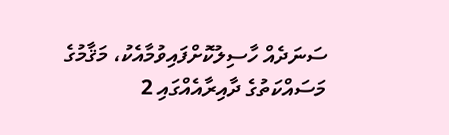ސަނަދެއް ހާސިލުކޮށްފައިވުމާއެކު، މަޤާމުގެ މަސައްކަތުގެ ދާއިރާއެއްގައި 2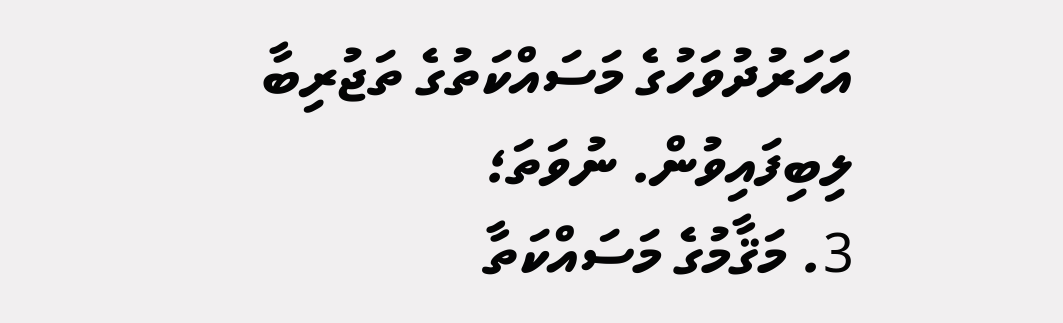އަހަރުދުވަހުގެ މަސައްކަތުގެ ތަޖުރިބާ ލިބިފައިވުން. ނުވަތަ؛
3. މަޤާމުގެ މަސައްކަތާ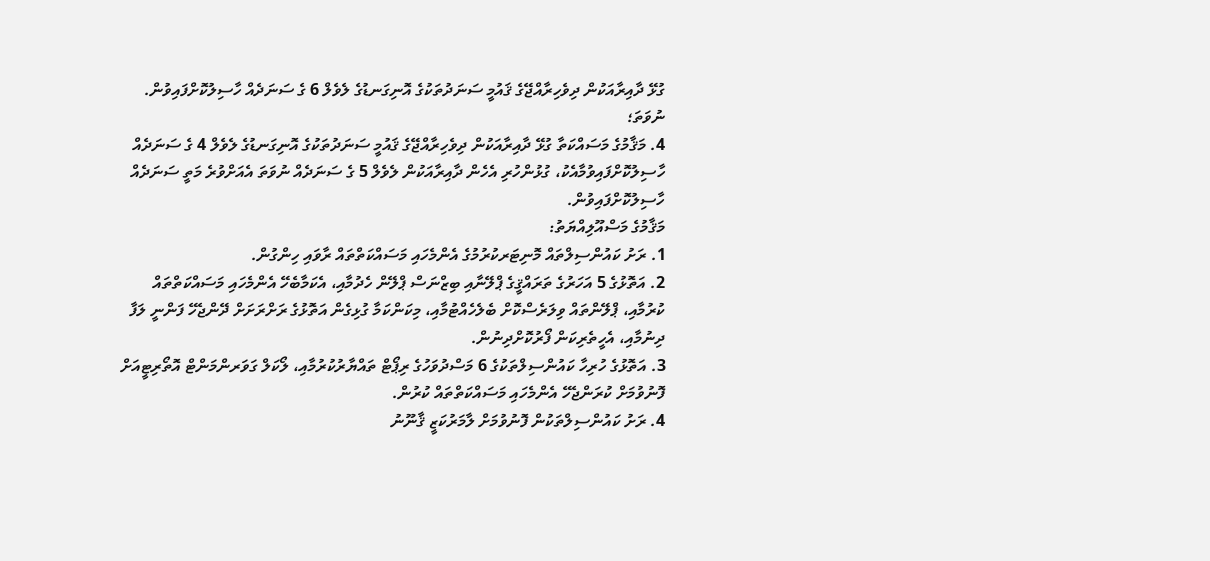ގުޅޭ ދާއިރާއަކުން ދިވެހިރާއްޖޭގެ ޤައުމީ ސަނަދުތަކުގެ އޮނިގަނޑުގެ ލެވެލް 6 ގެ ސަނަދެއް ހާސިލުކޮށްފައިވުން. ނުވަތަ؛
4. މަޤާމުގެ މަސައްކަތާ ގުޅޭ ދާއިރާއަކުން ދިވެހިރާއްޖޭގެ ޤައުމީ ސަނަދުތަކުގެ އޮނިގަނޑުގެ ލެވެލް 4 ގެ ސަނަދެއް ހާސިލުކޮށްފައިވުމާއެކު، ގުޅުންހުރި އެހެން ދާއިރާއަކުން ލެވެލް 5 ގެ ސަނަދެއް ނުވަތަ އެއަށްވުރެ މަތީ ސަނަދެއް ހާސިލުކޮށްފައިވުން.
މަޤާމުގެ މަސްއޫލިއްޔަތު:
1. ރަށު ކައުންސިލްތައް މޮނިޓަރކުރުމުގެ އެންމެހައި މަސައްކަތްތައް ރާވައި ހިންގުން.
2. އަތޮޅުގެ 5 އަހަރުގެ ތަރައްޤީގެ ޕްލޭނާއި ބިޒްނަސް ޕްލޭން ހެދުމާއި، އެކަމާބެހޭ އެންމެހައި މަސައްކަތްތައް ކުރުމާއި، ޕްލޭންތައް ވިލަރެސްކޮށް ބެލެހެއްޓުމާއި، މިކަންކަމާ ގުޅިގެން އަތޮޅުގެ ރަށްރަށަށް ދޭންޖެހޭ ފަންނީ ލަފާ ދިނުމާއި، އެހީތެރިކަން ފޯރުކޮށްދިނުން.
3. އަތޮޅުގެ ހުރިހާ ކައުންސިލްތަކުގެ 6 މަސްދުވަހުގެ ރިޕޯޓް ތައްޔާރުކުރުމާއި، ލޯކަލް ގަވަރންމަންޓް އޮތޯރިޓީއަށް ފޮނުވުމަށް ކުރަންޖެހޭ އެންމެހައި މަސައްކަތްތައް ކުރުން.
4. ރަށު ކައުންސިލްތަކުން ފޮނުވުމަށް ލާމަރުކަޒީ ޤާނޫނު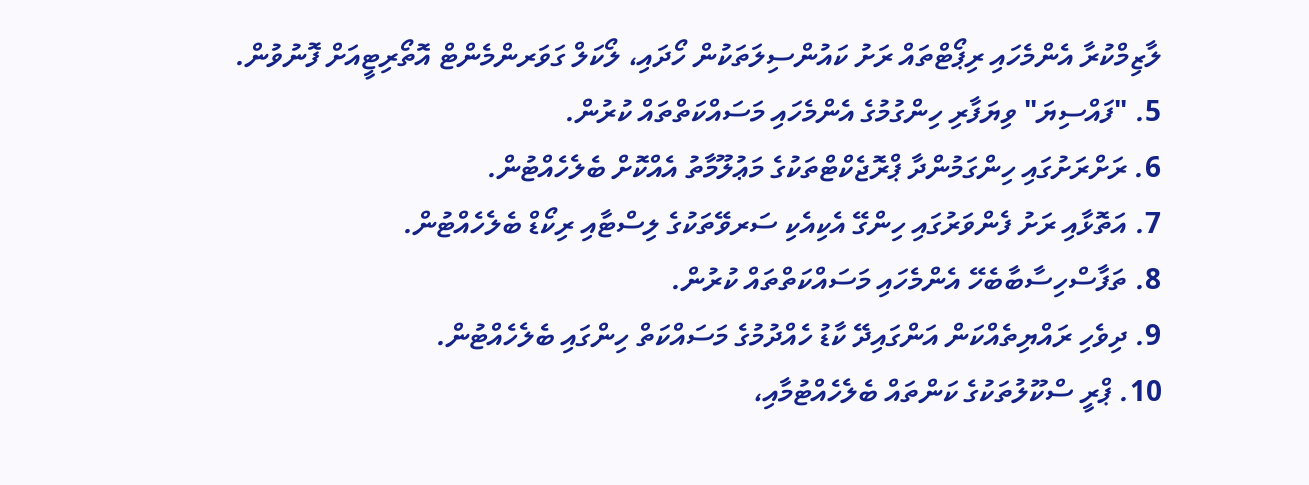ލާޒިމްކުރާ އެންމެހައި ރިޕޯޓްތައް ރަށު ކައުންސިލަތަކުން ހޯދައި، ލޯކަލް ގަވަރންމެންޓް އޮތޯރިޓީއަށް ފޮނުވުން.
5. "ފައްސިޔަ" ވިޔަފާރި ހިންގުމުގެ އެންމެހައި މަސައްކަތްތައް ކުރުން.
6. ރަށްރަށުގައި ހިންގަމުންދާ ޕްރޮޖެކްޓްތަކުގެ މަޢުލޫމާތު އެއްކޮށް ބެލެހެއްޓުން.
7. އަތޮޅާއި ރަށު ފެންވަރުގައި ހިންގޭ އެކިއެކި ސަރވޭތަކުގެ ލިސްޓާއި ރިކޯޑް ބެލެހެއްޓުން.
8. ތަފާސްހިސާބާބެހޭ އެންމެހައި މަސައްކަތްތައް ކުރުން.
9. ދިވެހި ރައްޔިތެއްކަން އަންގައިދޭ ކާޑު ހެއްދުމުގެ މަސައްކަތް ހިންގައި ބެލެހެއްޓުން.
10. ޕްރީ ސްކޫލުތަކުގެ ކަންތައް ބެލެހެއްޓުމާއި،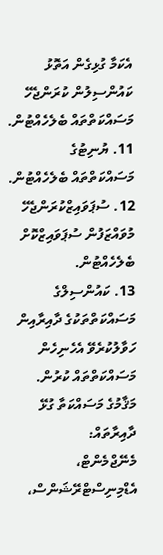އެކަމާ ގުޅިގެން އަތޮޅު ކައުންސިލުން ކުރަންޖެހޭ މަސައްކަތްތައް ބެލެހެއްޓުން.
11. ޔުނިޓުގެ މަސައްކަތްތައް ބެލެހެއްޓުން.
12. ސުޕަވައިޒްކުރަންޖެހޭ މުވައްޒަފުން ސުޕަވައިޒްކޮށް ބެލެހެއްޓުން.
13. ކައުންސިލްގެ މަސައްކަތްތަކުގެ ދާއިރާއިން ހަވާލުކުރެވޭ އެހެނިހެން މަސައްކަތްތައް ކުރުން.
މަޤާމުގެ މަސައްކަތާ ގުޅޭ ދާއިރާތައް:
މެނޭޖްމެންޓް، އެޑްމިނިސްޓްރޭޝަންސް،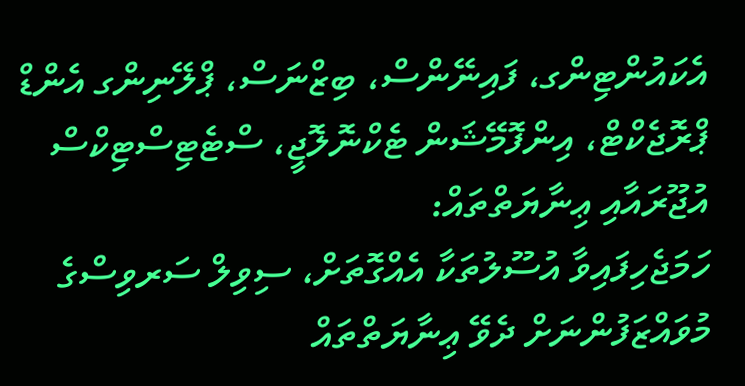އެކައުންޓިންގ، ފައިނޭންސް، ބިޒްނަސް، ޕްލޭނިންގ އެންޑް ޕްރޮޖެކްޓް، އިންފޮމޭޝަން ޓެކްނޮލޮޖީ، ސްޓެޓިސްޓިކްސް
އުޖޫރައާއި ޢިނާޔަތްތައް:
ހަމަޖެހިފައިވާ އުސޫލުތަކާ އެއްގޮތަށް، ސިވިލް ސަރވިސްގެ މުވައްޒަފުންނަށް ދެވޭ ޢިނާޔަތްތައް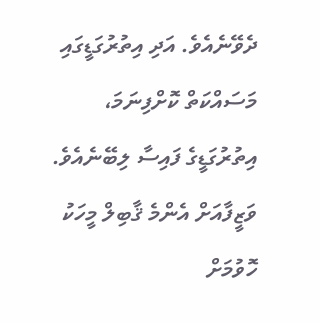ދެވޭނެއެވެ. އަދި އިތުރުގަޑީގައި މަސައްކަތް ކޮށްފިނަމަ، އިތުރުގަޑީގެ ފައިސާ ލިބޭނެއެވެ.
ވަޒީފާއަށް އެންމެ ޤާބިލް މީހަކު ހޮވުމަށް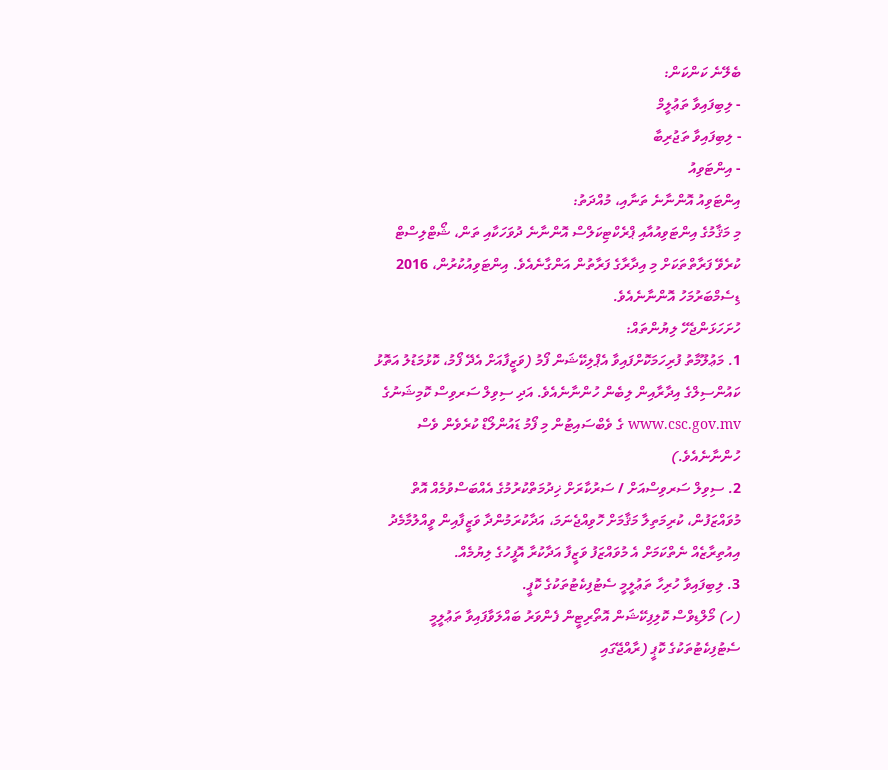ބެލޭނެ ކަންކަން:
- ލިބިފައިވާ ތަޢުލީމް
- ލިބިފައިވާ ތަޖުރިބާ
- އިންޓަވިއު
އިންޓަވިއު އޮންނާނެ ތަނާއި، މުއްދަތު:
މި މަޤާމުގެ އިންޓަވިއުއާއި ޕްރެކްޓިކަލްސް އޮންނާނެ ދުވަހަކާއި ތަން، ޝޯޓްލިސްޓް ކުރެވޭ ފަރާތްތަކަށް މި އިދާރާގެ ފަރާތުން އަންގާނެއެވެ. އިންޓަވިއުކުރުން، 2016 ޑިސެމްބަރުމަހު އޮންނާނެއެވެ.
ހުށަހަޅަންޖެހޭ ލިޔުންތައް:
1. މަޢުލޫމާތު ފުރިހަމަކޮށްފައިވާ އެޕްލިކޭޝަން ފޯމު (ވަޒީފާއަށް އެދޭ ފޯމު، ކޮޅުމަޑުލު އަތޮޅު ކައުންސިލްގެ އިދާރާއިން ލިބެން ހުންނާނެއެވެ. އަދި ސިވިލް ސަރވިސް ކޮމިޝަނުގެ www.csc.gov.mv ގެ ވެބްސައިޓުން މި ފޯމު ޑައުންލޯޑް ކުރެވެން ވެސް ހުންނާނެއެވެ.)
2. ސިވިލް ސަރވިސްއަށް / ސަރުކާރަށް ޚިދުމަތްކުރުމުގެ އެއްބަސްވުމެއް އޮތް މުވައްޒަފުން، ކުރިމަތިލާ މަޤާމަށް ހޮވިއްޖެނަމަ، އަދާކުރަމުންދާ ވަޒީފާއިން ވީއްލުމާމެދު އިއުތިރާޒެއް ނެތްކަމަށް އެ މުވައްޒަފު ވަޒީފާ އަދާކުރާ އޮފީހުގެ ލިޔުމެއް.
3. ލިބިފައިވާ ހުރިހާ ތަޢުލީމީ ސެޓުފިކެޓުތަކުގެ ކޮޕީ.
(ހ) މޯލްޑިވްސް ކޮލިފިކޭޝަން އޮތޯރިޓީން ފެންވަރު ބައްލަވާފައިވާ ތަޢުލީމީ ސެޓުފިކެޓުތަކުގެ ކޮޕީ (ރާއްޖޭގައި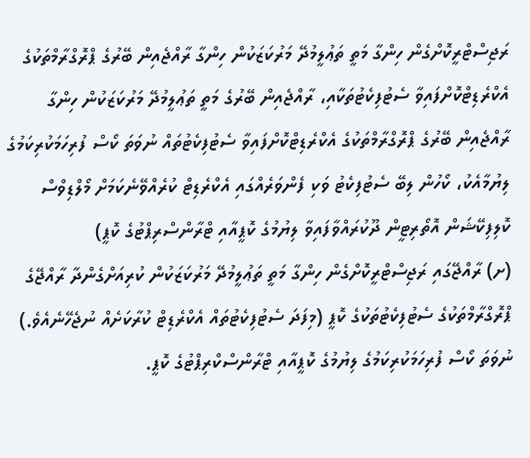ރަޖިސްޓްރީކޮށްގެން ހިންގާ މަތީ ތަޢުލީމުދޭ މަރުކަޒަކުން ހިންގާ ރާއްޖެއިން ބޭރުގެ ޕްރޮގްރާމްތަކުގެ އެކްރެޑިޓްކޮށްފައިވާ ސެޓުފިކެޓުތަކާއި، ރާއްޖެއިން ބޭރުގެ މަތީ ތަޢުލީމުދޭ މަރުކަޒަކުން ހިންގާ ރާއްޖެއިން ބޭރުގެ ޕްރޮގްރާމްތަކުގެ އެކްރެޑިޓްކޮށްފައިވާ ސެޓުފިކެޓުތައް ނުވަތަ ކޯސް ފުރިހަމަކުރިކަމުގެ ލިޔުމާއެކު، ކޯހުން ލިބޭ ސެޓުފިކެޓު ވަކި ފެންވަރެއްގައި އެކްރެޑިޓް ކުރެއްވޭނެކަމަށް މޯލްޑިވްސް ކޮލިފިކޭޝަން އޮތޯރިޓީން ދޫކުރައްވާފައިވާ ލިޔުމުގެ ކޮޕީއާއި ޓްރާންސްރިޕްޓުގެ ކޮޕީ)
(ށ) ރާއްޖޭގައި ރަޖިސްޓްރީކޮށްގެން ހިންގާ މަތީ ތަޢުލީމުދޭ މަރުކަޒަކުން ކުރިއަށްގެންދާ ރާއްޖޭގެ ޕްރޮގްރާމްތަކުގެ ސެޓުފިކެޓުތަކުގެ ކޮޕީ (މިފަދަ ސެޓުފިކެޓުތައް އެކްރެޑިޓް ކުރާކަށެއް ނުޖެހޭނެއެވެ.) ނުވަތަ ކޯސް ފުރިހަމަކުރިކަމުގެ ލިޔުމުގެ ކޮޕީއާއި ޓްރާންސްކްރިޕްޓުގެ ކޮޕީ.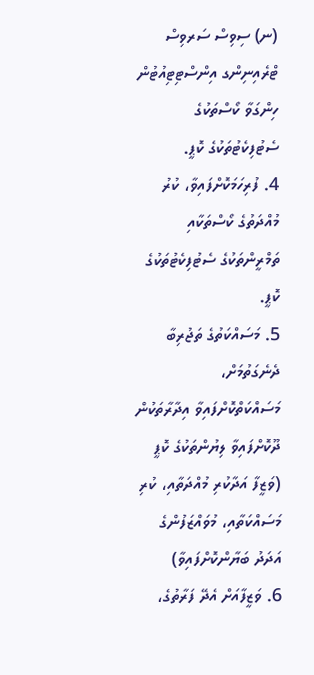(ނ) ސިވިސް ސަރވިސް ޓްރެއިނިންގ އިންސްޓިޓިއުޓުން ހިންގަވާ ކޯސްތަކުގެ ސެޓުފިކެޓުތަކުގެ ކޮޕީ.
4. ފުރިހަމަކޮށްފައިވާ، ކުރު މުއްދަތުގެ ކޯސްތަކާއި ތަމްރީންތަކުގެ ސެޓުފިކެޓުތަކުގެ ކޮޕީ.
5. މަސައްކަތުގެ ތަޖުރިބާ ދެނެގަތުމަށް، މަސައްކަތްކޮށްފައިވާ އިދާރާތަކުން ދޫކޮށްފައިވާ ލިޔުންތަކުގެ ކޮޕީ (ވަޒީފާ އަދާކުރި މުއްދަތާއި، ކުރި މަސައްކަތާއި، މުވައްޒަފުންގެ އަދަދު ބަޔާންކޮށްފައިވާ)
6. ވަޒީފާއަށް އެދޭ ފަރާތުގެ،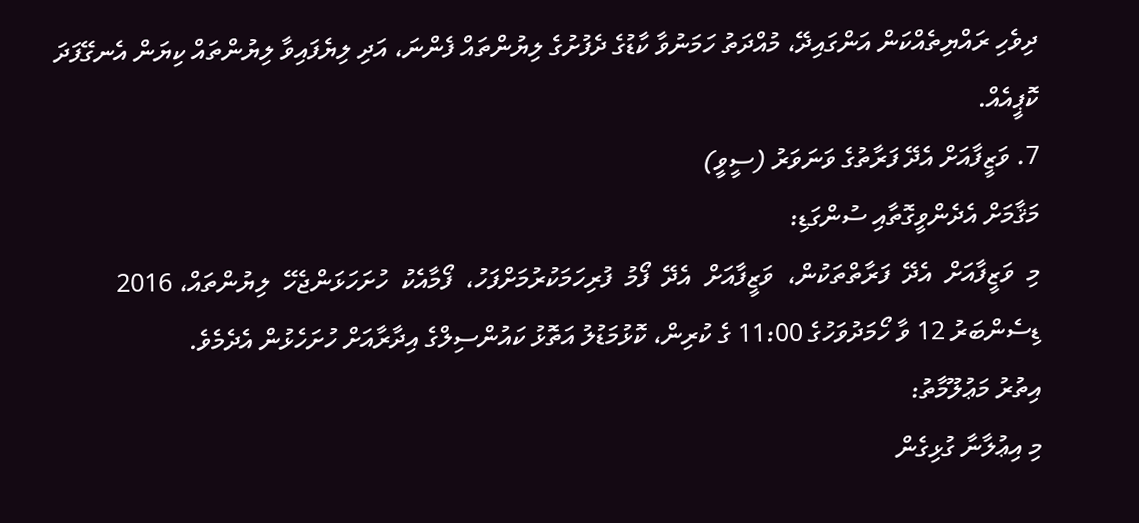ދިވެހި ރައްޔިތެއްކަން އަންގައިދޭ، މުއްދަތު ހަމަނުވާ ކާޑުގެ ދެފުށުގެ ލިޔުންތައް ފެންނަ، އަދި ލިޔެފައިވާ ލިޔުންތައް ކިޔަން އެނގޭފަދަ ކޮޕީއެއް.
7. ވަޒީފާއަށް އެދޭ ފަރާތުގެ ވަނަވަރު (ސީވީ)
މަޤާމަށް އެދެންވީގޮތާއި ސުންގަޑި:
މި  ވަޒީފާއަށް  އެދޭ  ފަރާތްތަކުން،  ވަޒީފާއަށް  އެދޭ  ފޯމު  ފުރިހަމަކުރުމަށްފަހު،  ފޯމާއެކު  ހުށަހަޅަންޖެހޭ  ލިޔުންތައް، 2016 ޑިސެންބަރު 12 ވާ ހޯމަދުވަހުގެ 11:00 ގެ ކުރިން، ކޮޅުމަޑުލު އަތޮޅު ކައުންސިލްގެ އިދާރާއަށް ހުށަހެޅުން އެދެމެވެ.
އިތުރު މަޢުލޫމާތު:
މި އިޢުލާނާ ގުޅިގެން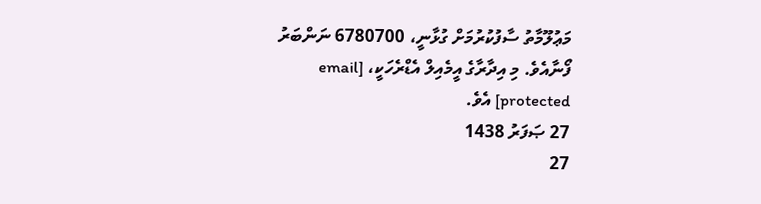މަޢުލޫމާތު ސާފުކުރުމަށް ގުޅާނީ، 6780700 ނަންބަރު ފޯނާއެވެ. މި އިދާރާގެ އީމެއިލް އެޑްރެހަކީ، [email protected] އެވެ.
27 ޞަފަރު 1438
27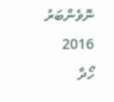ނޮވެންބަރު 2016
ހޯދާ